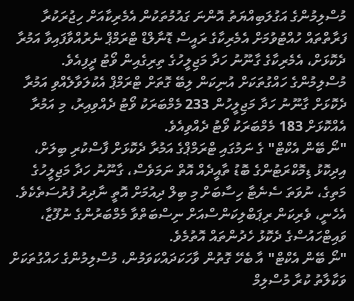މުސްލިމުންގެ އަގުލަބިއްޔަތު އޮންނަ ގައުމުތަކުން އެމެރިކާއަށް ހިޖުރަކުރާ ފަރާތްތައް ހުއްޓުވުމަށް އެމެރިކާގެ ރައީސް ޑޮނާލްޑް ޓްރަމްޕް ނެރުއްވާފައިވާ އަމުރާ ދެކޮޅަށް، އެމެރިކާގެ ގާނޫނު ހަދާ މަޖިލީހުގެ ތިރިގެއިން ވޯޓު ދީފިއެވެ.
މުސްލިމުންގެ ހައްގުތަކަށް އުނިކަން ލިބޭ ގޮތަށް ޓްރަމްޕް އެކުލަވާލެއްވި އަމުރާ ދެކޮޅަށް ގާނޫނު ހަދާ މަޖިލީހުން 233 މެމްބަރަކު ވޯޓު ދެއްވިއިރު، މި އަމުރާ އެއްކޮޅަށް 183 މެމްބަރަކު ވޯޓު ދެއްވިއެވެ.
"ނޯ ބޭން އެކްޓް" ގެ ނަމުގައި ޓްރަމްޕްގެ އަމުރާ ދެކޮޅަށް ފާސްކުރި ބިލަށް، އިދިކޮޅު ޑިމޮކްރަޓުންގެ ބޮޑު ތާއީދެއް އޮތް ނަމަވެސް، ގާނޫނު ހަދާ މަޖިލީހުގެ މަތިގެ، ނުވަތަ ސެނެޓާ ހިސާބަށް މި ބިލް ދިއުމަށް އޮތީ ނާދިރު ފުރުސަތެކެވެ. އެހެނީ، ވެރިކަން ރިޕަބްލިކަންސްއަށް ނިސްބަތްވާ މެމްބަރުންގެ ނުފޫޒާ، ވައިޓްހައުސްގެ ދެކޮޅު ހެދުންތައް އޮތުމެވެ.
"ނޯ ބޭން އެކްޓް" އާ ބެހޭ ގޮތުން ވާހަކަދައްކަވަމުން، މުސްލިމުންގެ ހައްގުތަކަށް ވަކާލާތު ކުރާ މުސްލިމް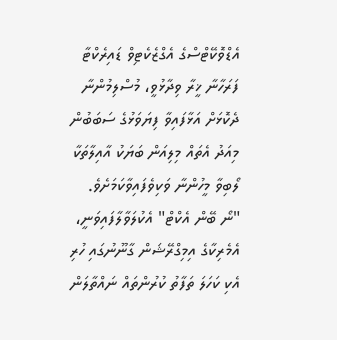އެޑްވޮކޭޓްސްގެ އެގްޒެކެޓިވް ޑައިރެކްޓާ ފަރަހާނާ ޚީރާ ވިދާޅުވީ، މުސްލިމުންނާ ދެކޮޅަށް އަޅާފައިވާ ފިޔަވަޅުގެ ސަބަބުން މިއަދު އެތައް މިލިއަން ބަޔަކު އާއިލާތަކާ ލޯބިވާ މީހުންނާ ވަކިވެފައިވާކަމަށެވެ.
"ނޯ ބޭން އެކްޓް" އެކުލަވާލާފައިވަނީ، އެމެރިކާގެ އިމިގްރޭޝަން ގާނޫނުގައި ހުރި އެކި ކަހަލަ ތަފާތު ކުރުންތައް ނައްތާލަން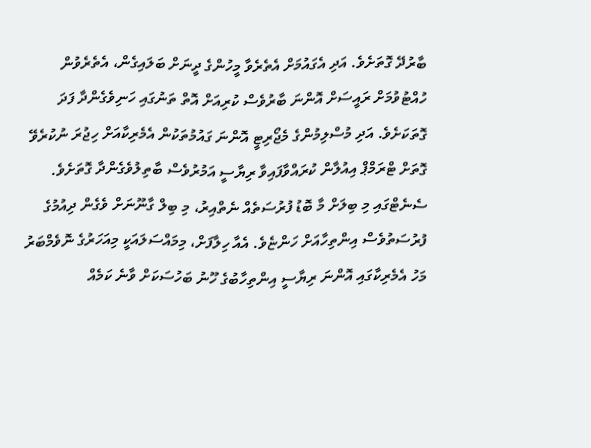ބާރުދޭ ގޮތަށެވެ. އަދި އެގައުމަށް އެތެރެވާ މީހުންގެ ދީނަށް ބަލައިގެން، އެތެރެވުން ހުއްޓުވުމަށް ރައީސަށް އޮންނަ ބާރުވެސް ކުރިއަށް އޮތް ތަނުގައި ހަނިވެގެންދާ ފަދަ ގޮތަކަށެވެ. އަދި މުސްލިމުންގެ މެޖޯރިޓީ އޮންނަ ގައުމުތަކުން އެމެރިކާއަށް ހިޖުރަ ނުކުރެވޭ ގޮތަށް ޓްރަމްޕް އިއުލާން ކުރައްވާފައިވާ ރިޔާސީ އަމުރުވެސް ބާތިލުވެގެންދާ ގޮތަށެވެ.
ސެނެޓްގައި މި ބިލަށް މާ ބޮޑު ފުރުސަތެއް ނެތްއިރު، މި ބިލް ގާނޫނަށް ވެގެން ދިއުމުގެ ފުރުސަތުވެސް އިންތިހާއަށް ހަންޏެވެ. އެއާ ހިލާފަށް، މިމައްސަލައަކީ މިއަހަރުގެ ނޮވެމްބަރު މަހު އެމެރިކާގައި އޮންނަ ރިޔާސީ އިންތިހާބުގެ ހޫނު ބަހުސަކަށް ވާނެ ކަމެއް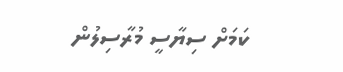ކަމަށް ސިޔާސީ މުރާސިލުން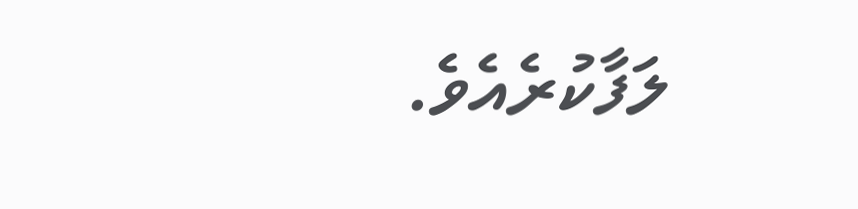ލަފާކުރެއެވެ.